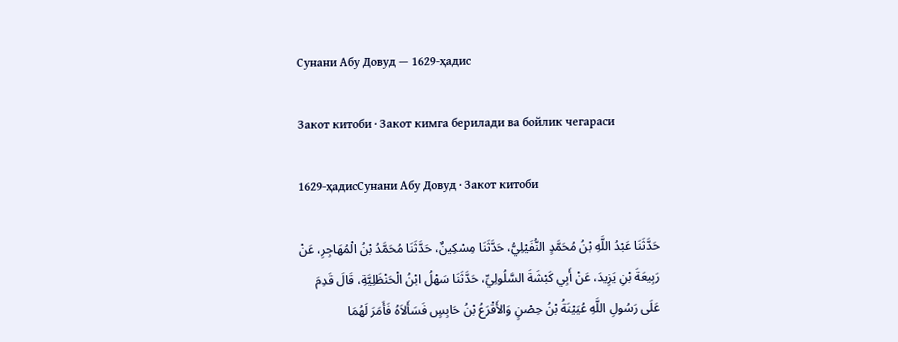Сунани Абу Довуд — 1629-ҳадис

Закот китоби · Закот кимга берилади ва бойлик чегараси

1629-ҳадисСунани Абу Довуд · Закот китоби

حَدَّثَنَا عَبْدُ اللَّهِ بْنُ مُحَمَّدٍ النُّفَيْلِيُّ، حَدَّثَنَا مِسْكِينٌ، حَدَّثَنَا مُحَمَّدُ بْنُ الْمُهَاجِرِ، عَنْ رَبِيعَةَ بْنِ يَزِيدَ، عَنْ أَبِي كَبْشَةَ السَّلُولِيِّ، حَدَّثَنَا سَهْلُ ابْنُ الْحَنْظَلِيَّةِ، قَالَ قَدِمَ عَلَى رَسُولِ اللَّهِ عُيَيْنَةُ بْنُ حِصْنٍ وَالأَقْرَعُ بْنُ حَابِسٍ فَسَأَلاَهُ فَأَمَرَ لَهُمَا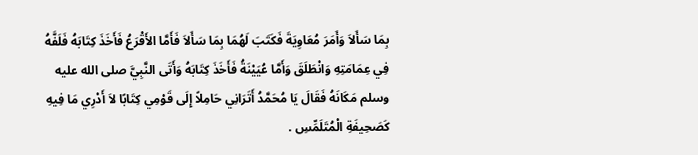بِمَا سَأَلاَ وَأَمَرَ مُعَاوِيَةَ فَكَتَبَ لَهُمَا بِمَا سَأَلاَ فَأَمَّا الأَقْرَعُ فَأَخَذَ كِتَابَهُ فَلَفَّهُ فِي عِمَامَتِهِ وَانْطَلَقَ وَأَمَّا عُيَيْنَةُ فَأَخَذَ كِتَابَهُ وَأَتَى النَّبِيَّ صلى الله عليه وسلم مَكَانَهُ فَقَالَ يَا مُحَمَّدُ أَتَرَانِي حَامِلاً إِلَى قَوْمِي كِتَابًا لاَ أَدْرِي مَا فِيهِ كَصَحِيفَةِ الْمُتَلَمِّسِ .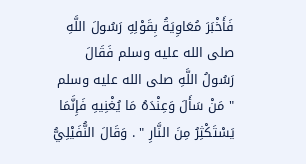فَأَخْبَرَ مُعَاوِيَةُ بِقَوْلِهِ رَسُولَ اللَّهِ صلى الله عليه وسلم فَقَالَ رَسُولُ اللَّهِ صلى الله عليه وسلم " مَنْ سَأَلَ وَعِنْدَهُ مَا يُغْنِيهِ فَإِنَّمَا يَسْتَكْثِرُ مِنَ النَّارِ " . وَقَالَ النُّفَيْلِيُّ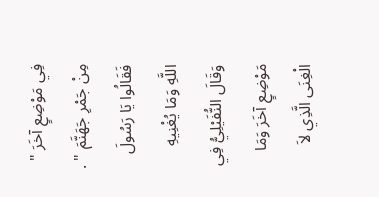فِي مَوْضِعٍ آخَرَ " مِنْ جَمْرِ جَهَنَّمَ " . فَقَالُوا يَا رَسُولَ اللَّهِ وَمَا يُغْنِيهِ وَقَالَ النُّفَيْلِيُّ فِي مَوْضِعٍ آخَرَ وَمَا الْغِنَى الَّذِي لاَ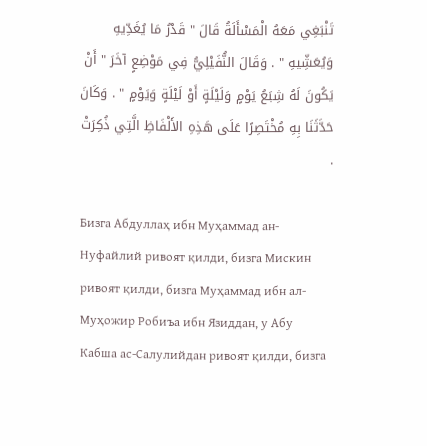تَنْبَغِي مَعَهُ الْمَسْأَلَةُ قَالَ " قَدْرُ مَا يُغَدِّيهِ وَيُعَشِّيهِ " . وَقَالَ النُّفَيْلِيُّ فِي مَوْضِعٍ آخَرَ " أَنْ يَكُونَ لَهُ شِبَعُ يَوْمٍ وَلَيْلَةٍ أَوْ لَيْلَةٍ وَيَوْمٍ " . وَكَانَ حَدَّثَنَا بِهِ مُخْتَصِرًا عَلَى هَذِهِ الأَلْفَاظِ الَّتِي ذُكِرَتْ .

Бизга Абдуллаҳ ибн Муҳаммад ан-Нуфайлий ривоят қилди, бизга Мискин ривоят қилди, бизга Муҳаммад ибн ал-Муҳожир Робиъа ибн Язиддан, у Абу Кабша ас-Салулийдан ривоят қилди, бизга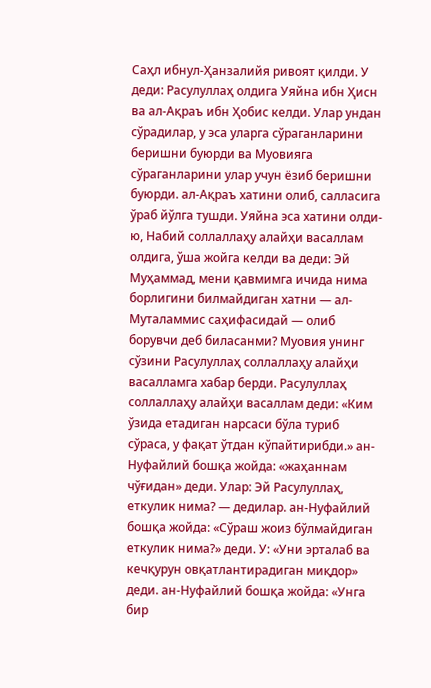Саҳл ибнул-Ҳанзалийя ривоят қилди. У деди: Расулуллаҳ олдига Уяйна ибн Ҳисн ва ал-Ақраъ ибн Ҳобис келди. Улар ундан сўрадилар, у эса уларга сўраганларини беришни буюрди ва Муовияга сўраганларини улар учун ёзиб беришни буюрди. ал-Ақраъ хатини олиб, салласига ўраб йўлга тушди. Уяйна эса хатини олди-ю, Набий соллаллаҳу алайҳи васаллам олдига, ўша жойга келди ва деди: Эй Муҳаммад, мени қавмимга ичида нима борлигини билмайдиган хатни — ал-Муталаммис саҳифасидай — олиб борувчи деб биласанми? Муовия унинг сўзини Расулуллаҳ соллаллаҳу алайҳи васалламга хабар берди. Расулуллаҳ соллаллаҳу алайҳи васаллам деди: «Ким ўзида етадиган нарсаси бўла туриб сўраса, у фақат ўтдан кўпайтирибди.» ан-Нуфайлий бошқа жойда: «жаҳаннам чўғидан» деди. Улар: Эй Расулуллаҳ, еткулик нима? — дедилар. ан-Нуфайлий бошқа жойда: «Сўраш жоиз бўлмайдиган еткулик нима?» деди. У: «Уни эрталаб ва кечқурун овқатлантирадиган миқдор» деди. ан-Нуфайлий бошқа жойда: «Унга бир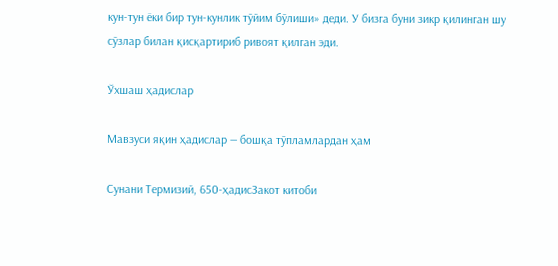кун-тун ёки бир тун-кунлик тўйим бўлиши» деди. У бизга буни зикр қилинган шу сўзлар билан қисқартириб ривоят қилган эди.

Ўхшаш ҳадислар

Мавзуси яқин ҳадислар — бошқа тўпламлардан ҳам

Сунани Термизий, 650-ҳадисЗакот китоби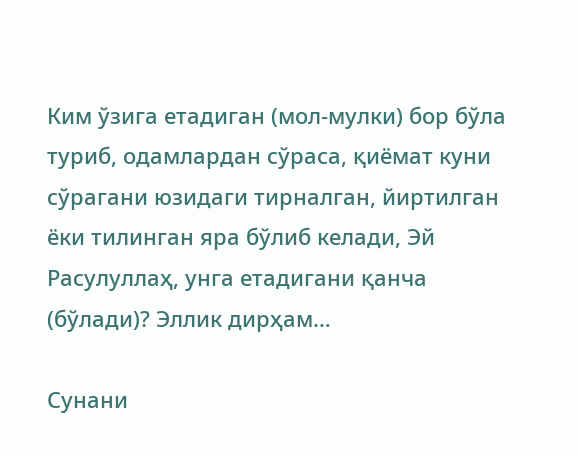Ким ўзига етадиган (мол-мулки) бор бўла туриб, одамлардан сўраса, қиёмат куни сўрагани юзидаги тирналган, йиртилган ёки тилинган яра бўлиб келади, Эй Расулуллаҳ, унга етадигани қанча (бўлади)? Эллик дирҳам…

Сунани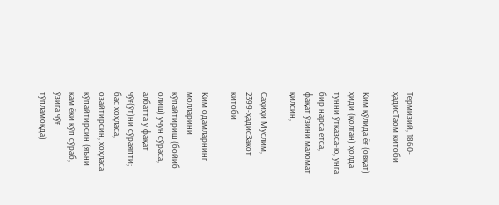Термизий, 1860-ҳадисТаом китоби

Ким қўлида ёғ (овқат) ҳиди (қолган) ҳолда тунни ўтказса-ю, унга бир нарса етса, фақат ўзини маломат қилсин,

Саҳиҳи Муслим, 2399-ҳадисЗакот китоби

Ким одамларнинг молларини кўпайтириш (бойиб олиш) учун сўраса, албатта у фақат чўғ(ўт)ни сўраяпти; бас хоҳласа, озайтирсин, хоҳласа кўпайтирсин (яъни кам ёки кўп сўраб, ўзига чўғ тўпламоқда)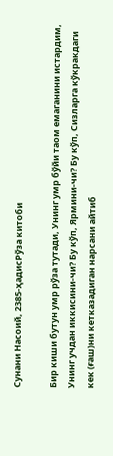Сунани Насоий, 2385-ҳадисРўза китоби

Бир киши бутун умр рўза тутади, Унинг умр бўйи таом емаганини истардим, Унинг учдан иккисини-чи? Бу кўп, Ярмини-чи? Бу кўп, Сизларга кўкракдаги кек (ғаш)ни кетказадиган нарсани айтиб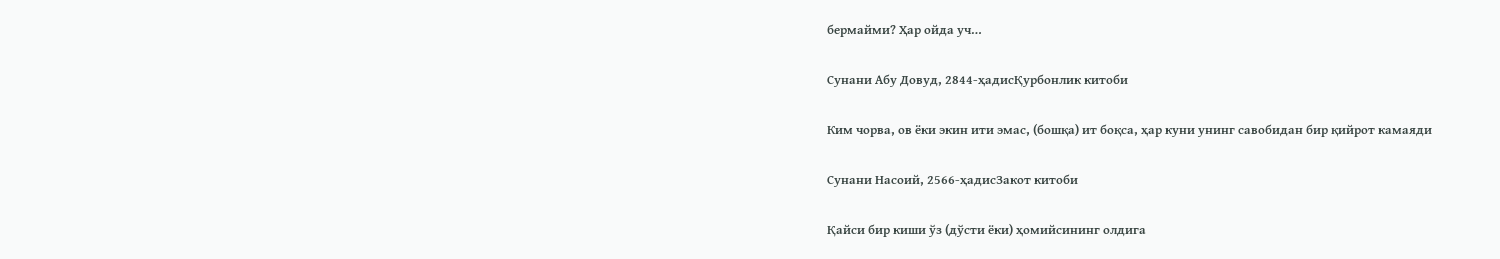бермайми? Ҳар ойда уч…

Сунани Абу Довуд, 2844-ҳадисҚурбонлик китоби

Ким чорва, ов ёки экин ити эмас, (бошқа) ит боқса, ҳар куни унинг савобидан бир қийрот камаяди

Сунани Насоий, 2566-ҳадисЗакот китоби

Қайси бир киши ўз (дўсти ёки) ҳомийсининг олдига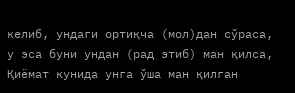келиб, ундаги ортиқча (мол)дан сўраса, у эса буни ундан (рад этиб) ман қилса, Қиёмат кунида унга ўша ман қилган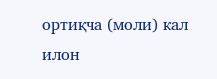ортиқча (моли) кал илон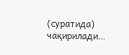(суратида) чақирилади…